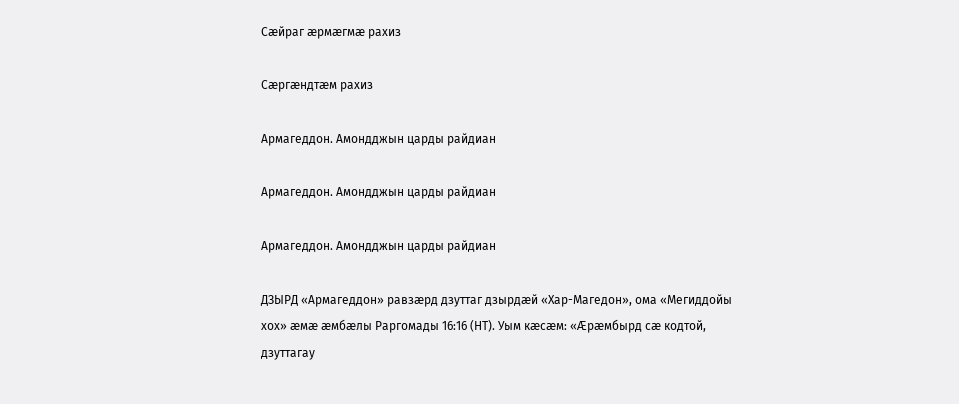Сӕйраг ӕрмӕгмӕ рахиз

Сӕргӕндтӕм рахиз

Армагеддон. Амондджын царды райдиан

Армагеддон. Амондджын царды райдиан

Армагеддон. Амондджын царды райдиан

ДЗЫРД «Армагеддон» равзӕрд дзуттаг дзырдӕй «Хар-Магедон», ома «Мегиддойы хох» ӕмӕ ӕмбӕлы Раргомады 16:16 (НТ). Уым кӕсӕм: «Ӕрӕмбырд сӕ кодтой, дзуттагау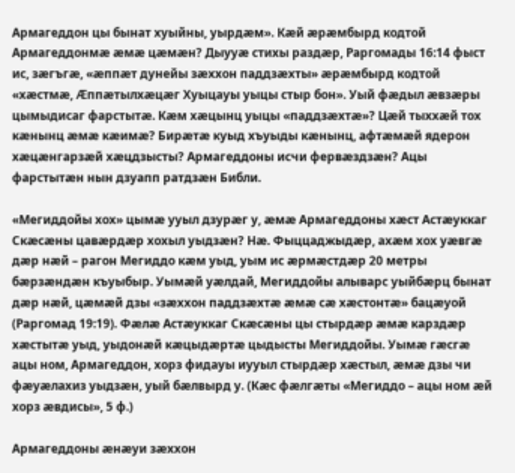Армагеддон цы бынат хуыйны, уырдӕм». Кӕй ӕрӕмбырд кодтой Армагеддонмӕ ӕмӕ цӕмӕн? Дыууӕ стихы раздӕр, Раргомады 16:14 фыст ис, зӕгъгӕ, «ӕппӕт дунейы зӕххон паддзӕхты» ӕрӕмбырд кодтой «хӕстмӕ, Ӕппӕтылхӕцӕг Хуыцауы уыцы стыр бон». Уый фӕдыл ӕвзӕры цымыдисаг фарстытӕ. Кӕм хӕцынц уыцы «паддзӕхтӕ»? Цӕй тыххӕй тох кӕнынц ӕмӕ кӕимӕ? Бирӕтӕ куыд хъуыды кӕнынц, афтӕмӕй ядерон хӕцӕнгарзӕй хӕцдзысты? Армагеддоны исчи фервӕздзӕн? Ацы фарстытӕн нын дзуапп ратдзӕн Библи.

«Мегиддойы хох» цымӕ ууыл дзурӕг у, ӕмӕ Армагеддоны хӕст Астӕуккаг Скӕсӕны цавӕрдӕр хохыл уыдзӕн? Нӕ. Фыццаджыдӕр, ахӕм хох уӕвгӕ дӕр нӕй – рагон Мегиддо кӕм уыд, уым ис ӕрмӕстдӕр 20 метры бӕрзӕндӕн къуыбыр. Уымӕй уӕлдай, Мегиддойы алыварс уыйбӕрц бынат дӕр нӕй, цӕмӕй дзы «зӕххон паддзӕхтӕ ӕмӕ сӕ хӕстонтӕ» бацӕуой (Раргомад 19:19). Фӕлӕ Астӕуккаг Скӕсӕны цы стырдӕр ӕмӕ карздӕр хӕстытӕ уыд, уыдонӕй кӕцыдӕртӕ цыдысты Мегиддойы. Уымӕ гӕсгӕ ацы ном, Армагеддон, хорз фидауы иууыл стырдӕр хӕстыл, ӕмӕ дзы чи фӕуӕлахиз уыдзӕн, уый бӕлвырд у. (Кӕс фӕлгӕты «Мегиддо – ацы ном ӕй хорз ӕвдисы», 5 ф.)

Армагеддоны ӕнӕуи зӕххон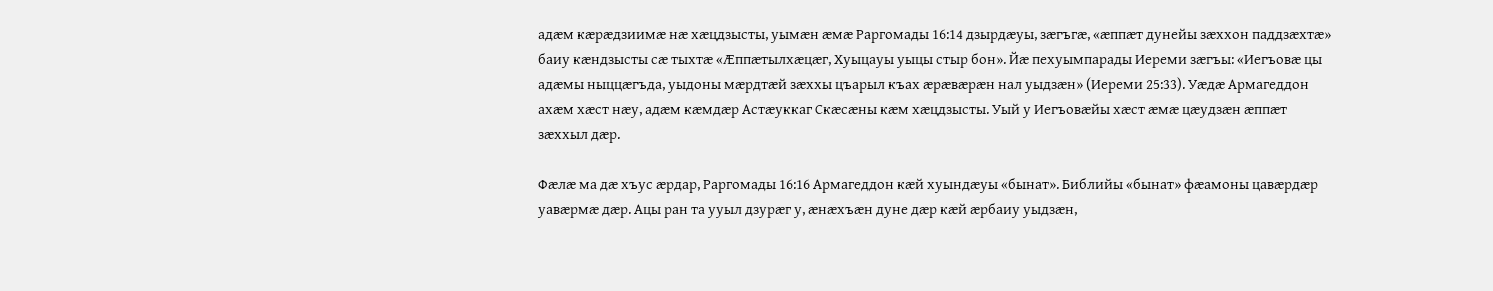адӕм кӕрӕдзиимӕ нӕ хӕцдзысты, уымӕн ӕмӕ Раргомады 16:14 дзырдӕуы, зӕгъгӕ, «ӕппӕт дунейы зӕххон паддзӕхтӕ» баиу кӕндзысты сӕ тыхтӕ «Ӕппӕтылхӕцӕг, Хуыцауы уыцы стыр бон». Йӕ пехуымпарады Иереми зӕгъы: «Иегъовӕ цы адӕмы ныццӕгъда, уыдоны мӕрдтӕй зӕххы цъарыл къах ӕрӕвӕрӕн нал уыдзӕн» (Иереми 25:33). Уӕдӕ Армагеддон ахӕм хӕст нӕу, адӕм кӕмдӕр Астӕуккаг Скӕсӕны кӕм хӕцдзысты. Уый у Иегъовӕйы хӕст ӕмӕ цӕудзӕн ӕппӕт зӕххыл дӕр.

Фӕлӕ ма дӕ хъус ӕрдар, Раргомады 16:16 Армагеддон кӕй хуындӕуы «бынат». Библийы «бынат» фӕамоны цавӕрдӕр уавӕрмӕ дӕр. Ацы ран та ууыл дзурӕг у, ӕнӕхъӕн дуне дӕр кӕй ӕрбаиу уыдзӕн,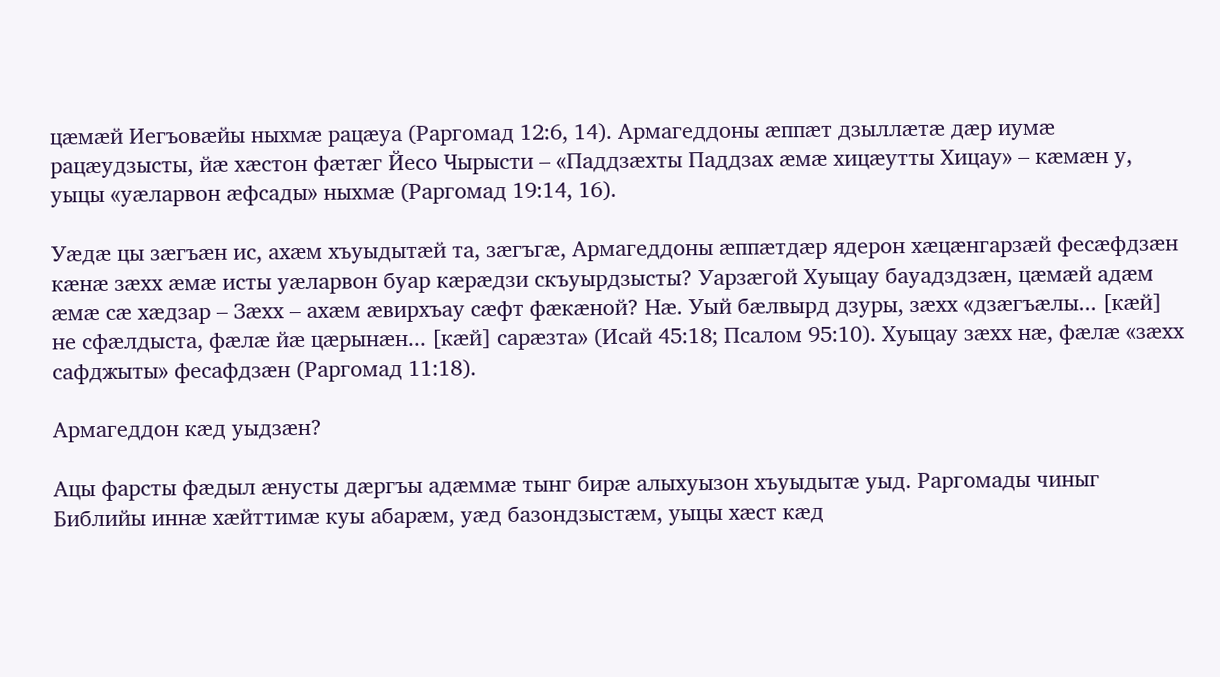цӕмӕй Иегъовӕйы ныхмӕ рацӕуа (Раргомад 12:6, 14). Армагеддоны ӕппӕт дзыллӕтӕ дӕр иумӕ рацӕудзысты, йӕ хӕстон фӕтӕг Йесо Чырысти – «Паддзӕхты Паддзах ӕмӕ хицӕутты Хицау» – кӕмӕн у, уыцы «уӕларвон ӕфсады» ныхмӕ (Раргомад 19:14, 16).

Уӕдӕ цы зӕгъӕн ис, ахӕм хъуыдытӕй та, зӕгъгӕ, Армагеддоны ӕппӕтдӕр ядерон хӕцӕнгарзӕй фесӕфдзӕн кӕнӕ зӕхх ӕмӕ исты уӕларвон буар кӕрӕдзи скъуырдзысты? Уарзӕгой Хуыцау бауадздзӕн, цӕмӕй адӕм ӕмӕ сӕ хӕдзар – Зӕхх – ахӕм ӕвирхъау сӕфт фӕкӕной? Нӕ. Уый бӕлвырд дзуры, зӕхх «дзӕгъӕлы... [кӕй] не сфӕлдыста, фӕлӕ йӕ цӕрынӕн... [кӕй] сарӕзта» (Исай 45:18; Псалом 95:10). Хуыцау зӕхх нӕ, фӕлӕ «зӕхх сафджыты» фесафдзӕн (Раргомад 11:18).

Армагеддон кӕд уыдзӕн?

Ацы фарсты фӕдыл ӕнусты дӕргъы адӕммӕ тынг бирӕ алыхуызон хъуыдытӕ уыд. Раргомады чиныг Библийы иннӕ хӕйттимӕ куы абарӕм, уӕд базондзыстӕм, уыцы хӕст кӕд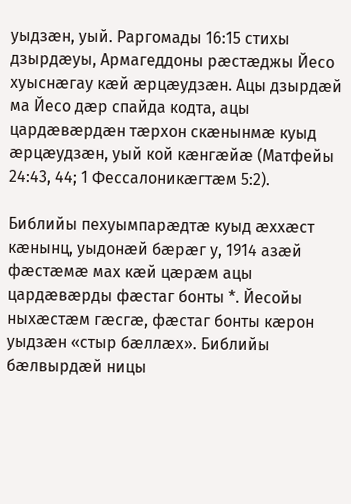уыдзӕн, уый. Раргомады 16:15 стихы дзырдӕуы, Армагеддоны рӕстӕджы Йесо хуыснӕгау кӕй ӕрцӕудзӕн. Ацы дзырдӕй ма Йесо дӕр спайда кодта, ацы цардӕвӕрдӕн тӕрхон скӕнынмӕ куыд ӕрцӕудзӕн, уый кой кӕнгӕйӕ (Матфейы 24:43, 44; 1 Фессалоникӕгтӕм 5:2).

Библийы пехуымпарӕдтӕ куыд ӕххӕст кӕнынц, уыдонӕй бӕрӕг у, 1914 азӕй фӕстӕмӕ мах кӕй цӕрӕм ацы цардӕвӕрды фӕстаг бонты *. Йесойы ныхӕстӕм гӕсгӕ, фӕстаг бонты кӕрон уыдзӕн «стыр бӕллӕх». Библийы бӕлвырдӕй ницы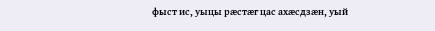фыст ис, уыцы рӕстӕг цас ахӕсдзӕн, уый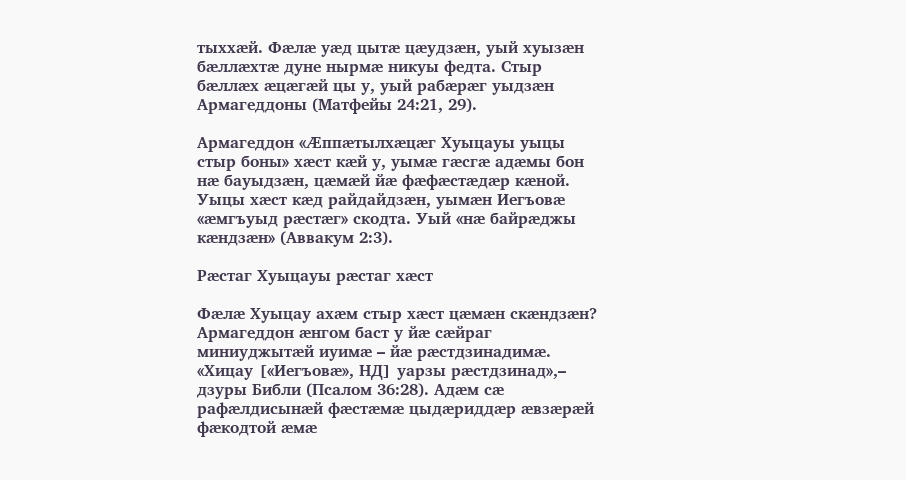тыххӕй. Фӕлӕ уӕд цытӕ цӕудзӕн, уый хуызӕн бӕллӕхтӕ дуне нырмӕ никуы федта. Стыр бӕллӕх ӕцӕгӕй цы у, уый рабӕрӕг уыдзӕн Армагеддоны (Матфейы 24:21, 29).

Армагеддон «Ӕппӕтылхӕцӕг Хуыцауы уыцы стыр боны» хӕст кӕй у, уымӕ гӕсгӕ адӕмы бон нӕ бауыдзӕн, цӕмӕй йӕ фӕфӕстӕдӕр кӕной. Уыцы хӕст кӕд райдайдзӕн, уымӕн Иегъовӕ «ӕмгъуыд рӕстӕг» скодта. Уый «нӕ байрӕджы кӕндзӕн» (Аввакум 2:3).

Рӕстаг Хуыцауы рӕстаг хӕст

Фӕлӕ Хуыцау ахӕм стыр хӕст цӕмӕн скӕндзӕн? Армагеддон ӕнгом баст у йӕ сӕйраг миниуджытӕй иуимӕ – йӕ рӕстдзинадимӕ. «Хицау [«Иегъовӕ», НД] уарзы рӕстдзинад»,– дзуры Библи (Псалом 36:28). Адӕм сӕ рафӕлдисынӕй фӕстӕмӕ цыдӕриддӕр ӕвзӕрӕй фӕкодтой ӕмӕ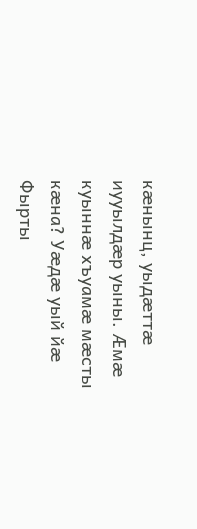кӕнынц, уыдӕттӕ иууылдӕр уыны. Ӕмӕ куыннӕ хъуамӕ мӕсты кӕна? Уӕдӕ уый йӕ Фырты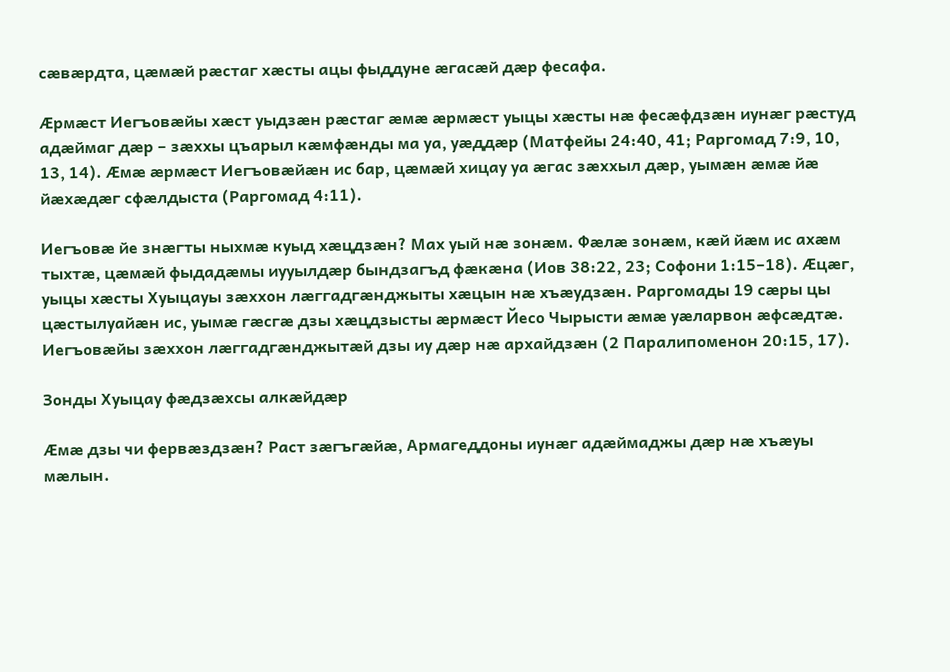сӕвӕрдта, цӕмӕй рӕстаг хӕсты ацы фыддуне ӕгасӕй дӕр фесафа.

Ӕрмӕст Иегъовӕйы хӕст уыдзӕн рӕстаг ӕмӕ ӕрмӕст уыцы хӕсты нӕ фесӕфдзӕн иунӕг рӕстуд адӕймаг дӕр – зӕххы цъарыл кӕмфӕнды ма уа, уӕддӕр (Матфейы 24:40, 41; Раргомад 7:9, 10, 13, 14). Ӕмӕ ӕрмӕст Иегъовӕйӕн ис бар, цӕмӕй хицау уа ӕгас зӕххыл дӕр, уымӕн ӕмӕ йӕ йӕхӕдӕг сфӕлдыста (Раргомад 4:11).

Иегъовӕ йе знӕгты ныхмӕ куыд хӕцдзӕн? Мах уый нӕ зонӕм. Фӕлӕ зонӕм, кӕй йӕм ис ахӕм тыхтӕ, цӕмӕй фыдадӕмы иууылдӕр бындзагъд фӕкӕна (Иов 38:22, 23; Софони 1:15–18). Ӕцӕг, уыцы хӕсты Хуыцауы зӕххон лӕггадгӕнджыты хӕцын нӕ хъӕудзӕн. Раргомады 19 сӕры цы цӕстылуайӕн ис, уымӕ гӕсгӕ дзы хӕцдзысты ӕрмӕст Йесо Чырысти ӕмӕ уӕларвон ӕфсӕдтӕ. Иегъовӕйы зӕххон лӕггадгӕнджытӕй дзы иу дӕр нӕ архайдзӕн (2 Паралипоменон 20:15, 17).

Зонды Хуыцау фӕдзӕхсы алкӕйдӕр

Ӕмӕ дзы чи фервӕздзӕн? Раст зӕгъгӕйӕ, Армагеддоны иунӕг адӕймаджы дӕр нӕ хъӕуы мӕлын.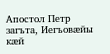Апостол Петр загъта, Иегъовӕйы кӕй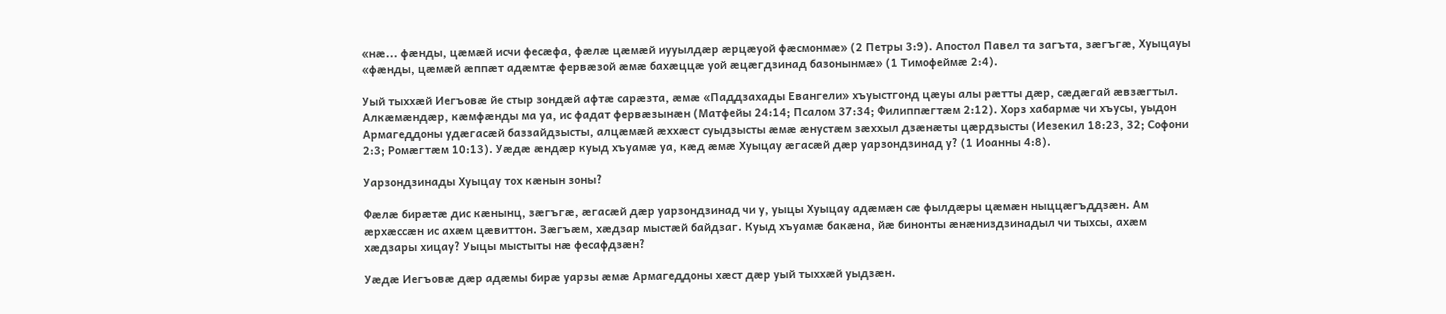«нӕ... фӕнды, цӕмӕй исчи фесӕфа, фӕлӕ цӕмӕй иууылдӕр ӕрцӕуой фӕсмонмӕ» (2 Петры 3:9). Апостол Павел та загъта, зӕгъгӕ, Хуыцауы «фӕнды, цӕмӕй ӕппӕт адӕмтӕ фервӕзой ӕмӕ бахӕццӕ уой ӕцӕгдзинад базонынмӕ» (1 Тимофеймӕ 2:4).

Уый тыххӕй Иегъовӕ йе стыр зондӕй афтӕ сарӕзта, ӕмӕ «Паддзахады Евангели» хъуыстгонд цӕуы алы рӕтты дӕр, сӕдӕгай ӕвзӕгтыл. Алкӕмӕндӕр, кӕмфӕнды ма уа, ис фадат фервӕзынӕн (Матфейы 24:14; Псалом 37:34; Филиппӕгтӕм 2:12). Хорз хабармӕ чи хъусы, уыдон Армагеддоны удӕгасӕй баззайдзысты, алцӕмӕй ӕххӕст суыдзысты ӕмӕ ӕнустӕм зӕххыл дзӕнӕты цӕрдзысты (Иезекил 18:23, 32; Софони 2:3; Ромӕгтӕм 10:13). Уӕдӕ ӕндӕр куыд хъуамӕ уа, кӕд ӕмӕ Хуыцау ӕгасӕй дӕр уарзондзинад у? (1 Иоанны 4:8).

Уарзондзинады Хуыцау тох кӕнын зоны?

Фӕлӕ бирӕтӕ дис кӕнынц, зӕгъгӕ, ӕгасӕй дӕр уарзондзинад чи у, уыцы Хуыцау адӕмӕн сӕ фылдӕры цӕмӕн ныццӕгъддзӕн. Ам ӕрхӕссӕн ис ахӕм цӕвиттон. Зӕгъӕм, хӕдзар мыстӕй байдзаг. Куыд хъуамӕ бакӕна, йӕ бинонты ӕнӕниздзинадыл чи тыхсы, ахӕм хӕдзары хицау? Уыцы мыстыты нӕ фесафдзӕн?

Уӕдӕ Иегъовӕ дӕр адӕмы бирӕ уарзы ӕмӕ Армагеддоны хӕст дӕр уый тыххӕй уыдзӕн.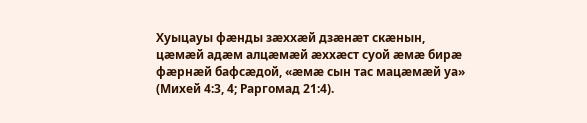Хуыцауы фӕнды зӕххӕй дзӕнӕт скӕнын, цӕмӕй адӕм алцӕмӕй ӕххӕст суой ӕмӕ бирӕ фӕрнӕй бафсӕдой, «ӕмӕ сын тас мацӕмӕй уа» (Михей 4:3, 4; Раргомад 21:4).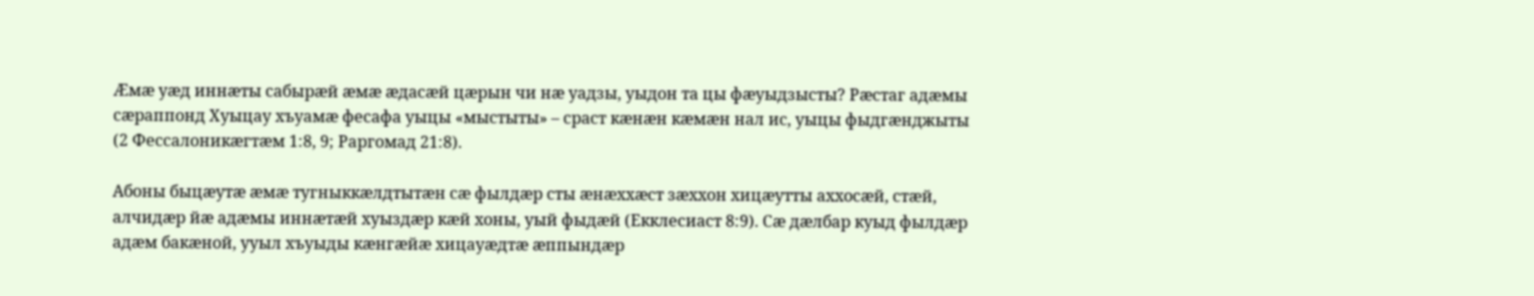Ӕмӕ уӕд иннӕты сабырӕй ӕмӕ ӕдасӕй цӕрын чи нӕ уадзы, уыдон та цы фӕуыдзысты? Рӕстаг адӕмы сӕраппонд Хуыцау хъуамӕ фесафа уыцы «мыстыты» – сраст кӕнӕн кӕмӕн нал ис, уыцы фыдгӕнджыты (2 Фессалоникӕгтӕм 1:8, 9; Раргомад 21:8).

Абоны быцӕутӕ ӕмӕ тугныккӕлдтытӕн сӕ фылдӕр сты ӕнӕххӕст зӕххон хицӕутты аххосӕй, стӕй, алчидӕр йӕ адӕмы иннӕтӕй хуыздӕр кӕй хоны, уый фыдӕй (Екклесиаст 8:9). Сӕ дӕлбар куыд фылдӕр адӕм бакӕной, ууыл хъуыды кӕнгӕйӕ хицауӕдтӕ ӕппындӕр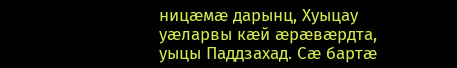ницӕмӕ дарынц, Хуыцау уӕларвы кӕй ӕрӕвӕрдта, уыцы Паддзахад. Сӕ бартӕ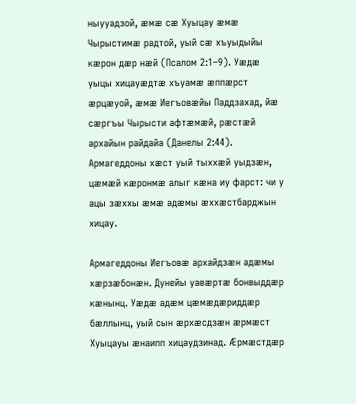ныууадзой, ӕмӕ сӕ Хуыцау ӕмӕ Чырыстимӕ радтой, уый сӕ хъуыдыйы кӕрон дӕр нӕй (Псалом 2:1–9). Уӕдӕ уыцы хицауӕдтӕ хъуамӕ ӕппӕрст ӕрцӕуой, ӕмӕ Иегъовӕйы Паддзахад, йӕ сӕргъы Чырысти афтӕмӕй, рӕстӕй архайын райдайа (Данелы 2:44). Армагеддоны хӕст уый тыххӕй уыдзӕн, цӕмӕй кӕронмӕ алыг кӕна иу фарст: чи у ацы зӕххы ӕмӕ адӕмы ӕххӕстбарджын хицау.

Армагеддоны Иегъовӕ архайдзӕн адӕмы хӕрзӕбонӕн. Дунейы уавӕртӕ бонвыддӕр кӕнынц. Уӕдӕ адӕм цӕмӕдӕриддӕр бӕллынц, уый сын ӕрхӕсдзӕн ӕрмӕст Хуыцауы ӕнаипп хицаудзинад. Ӕрмӕстдӕр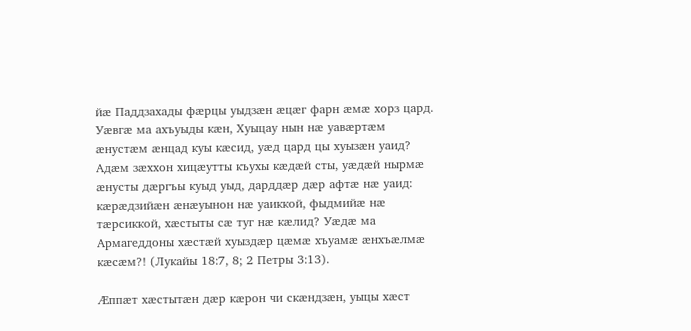йӕ Паддзахады фӕрцы уыдзӕн ӕцӕг фарн ӕмӕ хорз цард. Уӕвгӕ ма ахъуыды кӕн, Хуыцау нын нӕ уавӕртӕм ӕнустӕм ӕнцад куы кӕсид, уӕд цард цы хуызӕн уаид? Адӕм зӕххон хицӕутты къухы кӕдӕй сты, уӕдӕй нырмӕ ӕнусты дӕргъы куыд уыд, дарддӕр дӕр афтӕ нӕ уаид: кӕрӕдзийӕн ӕнӕуынон нӕ уаиккой, фыдмийӕ нӕ тӕрсиккой, хӕстыты сӕ туг нӕ кӕлид? Уӕдӕ ма Армагеддоны хӕстӕй хуыздӕр цӕмӕ хъуамӕ ӕнхъӕлмӕ кӕсӕм?! (Лукайы 18:7, 8; 2 Петры 3:13).

Ӕппӕт хӕстытӕн дӕр кӕрон чи скӕндзӕн, уыцы хӕст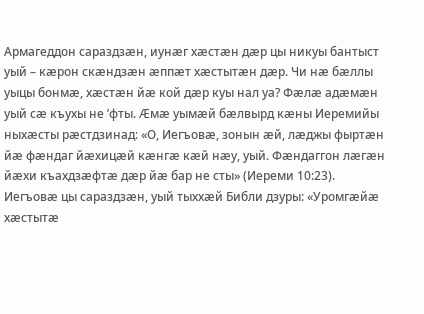Армагеддон сараздзӕн, иунӕг хӕстӕн дӕр цы никуы бантыст уый – кӕрон скӕндзӕн ӕппӕт хӕстытӕн дӕр. Чи нӕ бӕллы уыцы бонмӕ, хӕстӕн йӕ кой дӕр куы нал уа? Фӕлӕ адӕмӕн уый сӕ къухы не ’фты. Ӕмӕ уымӕй бӕлвырд кӕны Иеремийы ныхӕсты рӕстдзинад: «О, Иегъовӕ, зонын ӕй, лӕджы фыртӕн йӕ фӕндаг йӕхицӕй кӕнгӕ кӕй нӕу, уый. Фӕндаггон лӕгӕн йӕхи къахдзӕфтӕ дӕр йӕ бар не сты» (Иереми 10:23). Иегъовӕ цы сараздзӕн, уый тыххӕй Библи дзуры: «Уромгӕйӕ хӕстытӕ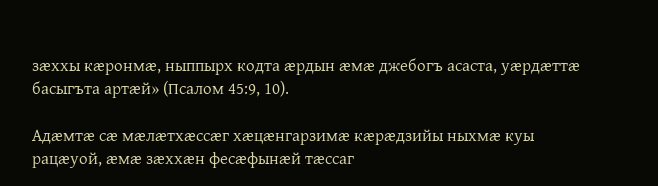зӕххы кӕронмӕ, ныппырх кодта ӕрдын ӕмӕ джебогъ асаста, уӕрдӕттӕ басыгъта артӕй» (Псалом 45:9, 10).

Адӕмтӕ сӕ мӕлӕтхӕссӕг хӕцӕнгарзимӕ кӕрӕдзийы ныхмӕ куы рацӕуой, ӕмӕ зӕххӕн фесӕфынӕй тӕссаг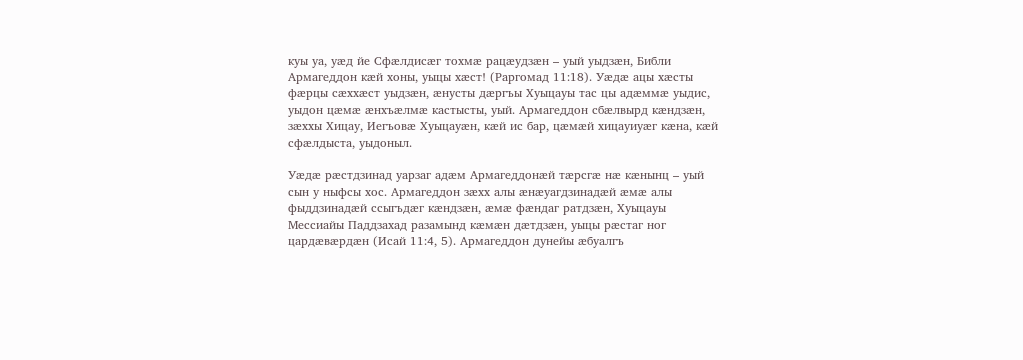куы уа, уӕд йе Сфӕлдисӕг тохмӕ рацӕудзӕн – уый уыдзӕн, Библи Армагеддон кӕй хоны, уыцы хӕст! (Раргомад 11:18). Уӕдӕ ацы хӕсты фӕрцы сӕххӕст уыдзӕн, ӕнусты дӕргъы Хуыцауы тас цы адӕммӕ уыдис, уыдон цӕмӕ ӕнхъӕлмӕ кастысты, уый. Армагеддон сбӕлвырд кӕндзӕн, зӕххы Хицау, Иегъовӕ Хуыцауӕн, кӕй ис бар, цӕмӕй хицауиуӕг кӕна, кӕй сфӕлдыста, уыдоныл.

Уӕдӕ рӕстдзинад уарзаг адӕм Армагеддонӕй тӕрсгӕ нӕ кӕнынц – уый сын у ныфсы хос. Армагеддон зӕхх алы ӕнӕуагдзинадӕй ӕмӕ алы фыддзинадӕй ссыгъдӕг кӕндзӕн, ӕмӕ фӕндаг ратдзӕн, Хуыцауы Мессиайы Паддзахад разамынд кӕмӕн дӕтдзӕн, уыцы рӕстаг ног цардӕвӕрдӕн (Исай 11:4, 5). Армагеддон дунейы ӕбуалгъ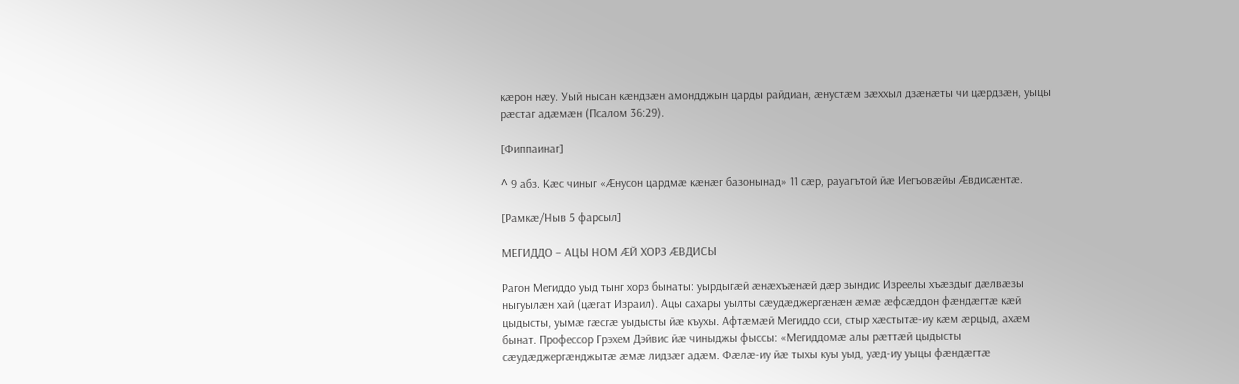кӕрон нӕу. Уый нысан кӕндзӕн амондджын царды райдиан, ӕнустӕм зӕххыл дзӕнӕты чи цӕрдзӕн, уыцы рӕстаг адӕмӕн (Псалом 36:29).

[Фиппаинаг]

^ 9 абз. Кӕс чиныг «Ӕнусон цардмӕ кӕнӕг базонынад» 11 сӕр, рауагътой йӕ Иегъовӕйы Ӕвдисӕнтӕ.

[Рамкӕ/Ныв 5 фарсыл]

МЕГИДДО – АЦЫ НОМ ӔЙ ХОРЗ ӔВДИСЫ

Рагон Мегиддо уыд тынг хорз бынаты: уырдыгӕй ӕнӕхъӕнӕй дӕр зындис Изреелы хъӕздыг дӕлвӕзы ныгуылӕн хай (цӕгат Израил). Ацы сахары уылты сӕудӕджергӕнӕн ӕмӕ ӕфсӕддон фӕндӕгтӕ кӕй цыдысты, уымӕ гӕсгӕ уыдысты йӕ къухы. Афтӕмӕй Мегиддо сси, стыр хӕстытӕ-иу кӕм ӕрцыд, ахӕм бынат. Профессор Грэхем Дэйвис йӕ чиныджы фыссы: «Мегиддомӕ алы рӕттӕй цыдысты сӕудӕджергӕнджытӕ ӕмӕ лидзӕг адӕм. Фӕлӕ-иу йӕ тыхы куы уыд, уӕд-иу уыцы фӕндӕгтӕ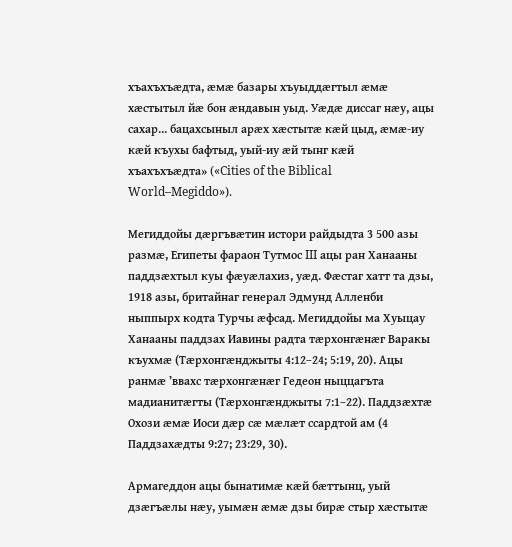хъахъхъӕдта, ӕмӕ базары хъуыддӕгтыл ӕмӕ хӕстытыл йӕ бон ӕндавын уыд. Уӕдӕ диссаг нӕу, ацы сахар... бацахсыныл арӕх хӕстытӕ кӕй цыд, ӕмӕ-иу кӕй къухы бафтыд, уый-иу ӕй тынг кӕй хъахъхъӕдта» («Cities of the Biblical World–Megiddo»).

Мегиддойы дӕргъвӕтин истори райдыдта 3 500 азы размӕ, Египеты фараон Тутмос III ацы ран Ханааны паддзӕхтыл куы фӕуӕлахиз, уӕд. Фӕстаг хатт та дзы, 1918 азы, бритайнаг генерал Эдмунд Алленби ныппырх кодта Турчы ӕфсад. Мегиддойы ма Хуыцау Ханааны паддзах Иавины радта тӕрхонгӕнӕг Варакы къухмӕ (Тӕрхонгӕнджыты 4:12–24; 5:19, 20). Ацы ранмӕ ’ввахс тӕрхонгӕнӕг Гедеон ныццагъта мадианитӕгты (Тӕрхонгӕнджыты 7:1–22). Паддзӕхтӕ Охози ӕмӕ Иоси дӕр сӕ мӕлӕт ссардтой ам (4 Паддзахӕдты 9:27; 23:29, 30).

Армагеддон ацы бынатимӕ кӕй бӕттынц, уый дзӕгъӕлы нӕу, уымӕн ӕмӕ дзы бирӕ стыр хӕстытӕ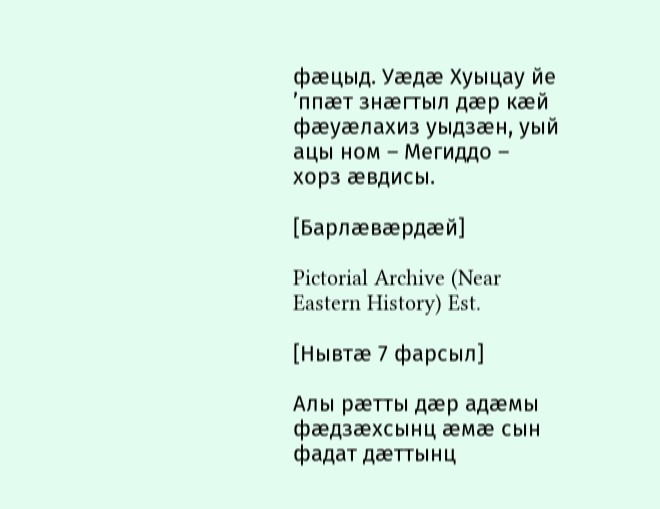фӕцыд. Уӕдӕ Хуыцау йе ’ппӕт знӕгтыл дӕр кӕй фӕуӕлахиз уыдзӕн, уый ацы ном – Мегиддо – хорз ӕвдисы.

[Барлӕвӕрдӕй]

Pictorial Archive (Near Eastern History) Est.

[Нывтӕ 7 фарсыл]

Алы рӕтты дӕр адӕмы фӕдзӕхсынц ӕмӕ сын фадат дӕттынц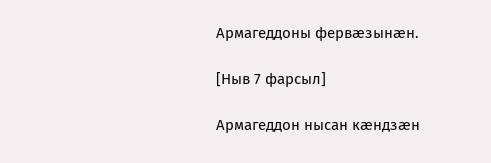Армагеддоны фервӕзынӕн.

[Ныв 7 фарсыл]

Армагеддон нысан кӕндзӕн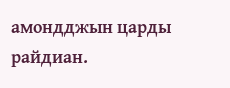амондджын царды райдиан.